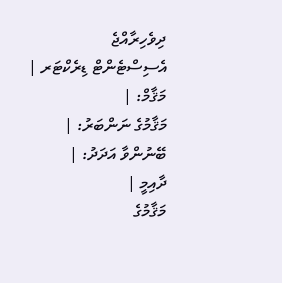ދިވެހިރާއްޖެ
އެސިސްޓެންޓް ޑިރެކްޓަރ |
މަޤާމް: |
މަޤާމުގެ ނަންބަރު: |
ބޭނުންވާ އަދަދު: |
ދާއިމީ |
މަޤާމުގެ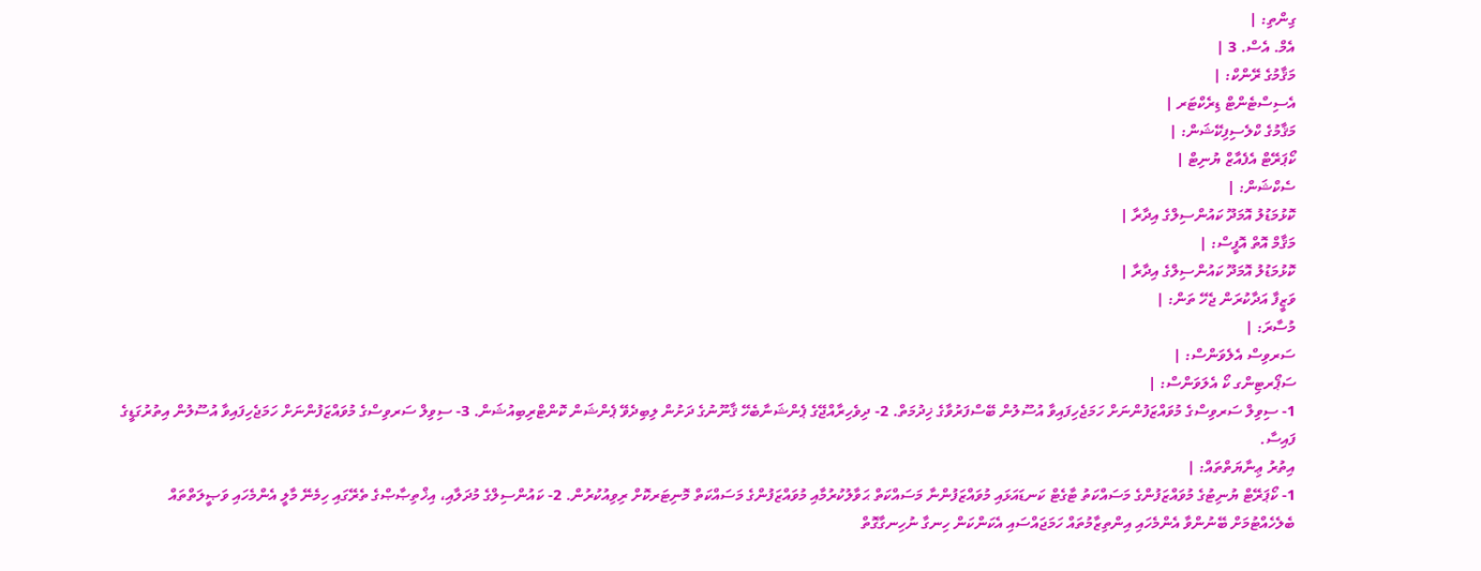ގިންތި: |
އެމް. އެސް. 3 |
މަޤާމުގެ ރޭންކް: |
އެސިސްޓެންޓް ޑިރެކްޓަރ |
މަޤާމުގެ ކްލެސިފިކޭޝަން: |
ކޯޕަރޭޓް އެފެއާޒް ޔުނިޓް |
ސެކްޝަން: |
ކޮޅުމަޑުލު އޮމަދޫ ކައުންސިލްގެ އިދާރާ |
މަޤާމް އޮތް އޮފީސް: |
ކޮޅުމަޑުލު އޮމަދޫ ކައުންސިލްގެ އިދާރާ |
ވަޒީފާ އަދާކުރަން ޖެހޭ ތަން: |
މުސާރަ: |
ސަރވިސް އެލެވަންސް: |
ސަޕޯރޓިންގ ކޯ އެލަވަންސް: |
1- ސިވިލް ސަރވިސްގެ މުވައްޒަފުންނަށް ހަމަޖެހިފައިވާ އުސޫލުން ބޭސްފަރުވާގެ ޚިދުމަތް. 2- ދިވެހިރާއްޖޭގެ ޕެންޝަނާބެހޭ ޤާނޫނުގެ ދަށުން ލިބިދެވޭ ޕެންޝަން ކޮންޓްރިބިއުޝަން. 3- ސިވިލް ސަރވިސްގެ މުވައްޒަފުންނަށް ހަމަޖެހިފައިވާ އުސޫލުން އިތުރުގަޑީގެ ފައިސާ.
އިތުރު ޢިނާޔަތްތައް: |
1- ކޯޕަރޭޓް ޔުނިޓުގެ މުވައްޒަފުންގެ މަސައްކަތު ޓާގެޓް ކަނޑައަޅައި މުވައްޒަފުންނާ މަސައްކަތް ޙަވާލުކުރުމާއި މުވައްޒަފުންގެ މަސައްކަތް މޮނިޓަރކޮށް ރިވިއުކުރުން. 2- ކައުންސިލްގެ މުދަލާއި، އިޚްތިޞާޞްގެ ތެރޭގައި ހިމެނޭ މާލީ އެންމެހައި ވަޞީލަތްތައް ބެލެހެއްޓުމަށް ބޭނުންވާ އެންމެހައި އިންތިޒާމުތައް ހަމަޖައްސައި އެކަންކަން ހިނގާ ނުހިނގާގޮތް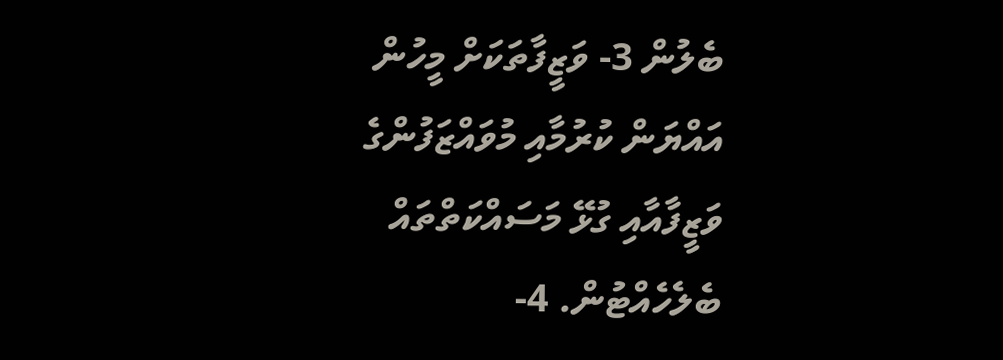ބެލުން 3- ވަޒީފާތަކަށް މީހުން އައްޔަން ކުރުމާއި މުވައްޒަފުންގެ ވަޒީފާއާއި ގުޅޭ މަސައްކަތްތައް ބެލެހެއްޓުން. 4-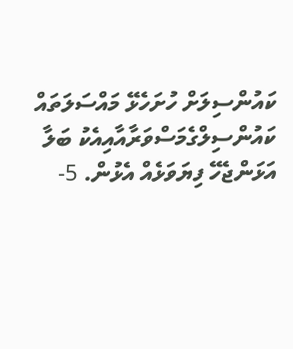ކައުންސިލަށް ހުށަހެޅޭ މައްސަލަތައް ކައުންސިލްގެމަސްވަރާއާއިއެކު ބަލާ އަޅަންޖެހޭ ފިޔަވަޅެއް އެޅުން. 5-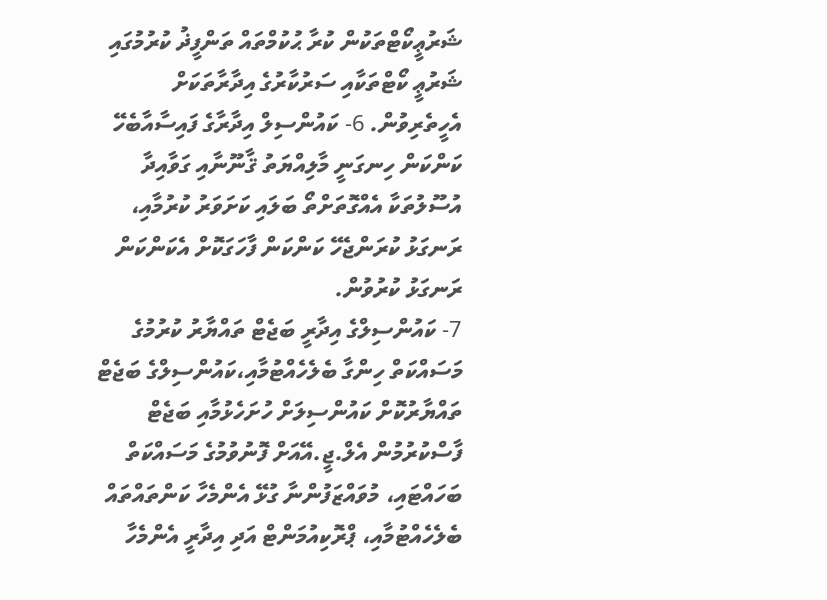ޝަރުޢީކޯޓްތަކުން ކުރާ ޙުކުމްތައް ތަންފީޛު ކުރުމުގައި ޝަރުޢީ ކޯޓްތަކާއި ސަރުކާރުގެ އިދާރާތަކަށް އެހީތެރިވުން. 6- ކައުންސިލް އިދާރާގެ ފައިސާއާބެހޭ ކަންކަން ހިނގަނީ މާލިއްޔަތު ޤާނޫނާއި ގަވާއިދާ އުސޫލުތަކާ އެއްގޮތަށްތޯ ބަލައި ކަށަވަރު ކުރުމާއި، ރަނގަޅު ކުރަންޖެހޭ ކަންކަން ފާހަގަކޮށް އެކަންކަން ރަނގަޅު ކުރުވުން.
7- ކައުންސިލްގެ އިދާރީ ބަޖެޓް ތައްޔާރު ކުރުމުގެ މަސައްކަތް ހިންގާ ބެލެހެއްޓުމާއި،ކައުންސިލްގެ ބަޖެޓް ތައްޔާރުކޮށް ކައުންސިލަށް ހުށަހެޅުމާއި ބަޖެޓް ފާސްކުރުމުން އެލް.ޖީ.އޭއަށް ފޮނުވުމުގެ މަސައްކަތް ބަހައްޓައި، މުވައްޒަފުންނާ ގުޅޭ އެންމެހާ ކަންތައްތައް ބެލެހެއްޓުމާއި، ޕްރޮކިއުމަންޓް އަދި އިދާރީ އެންމެހާ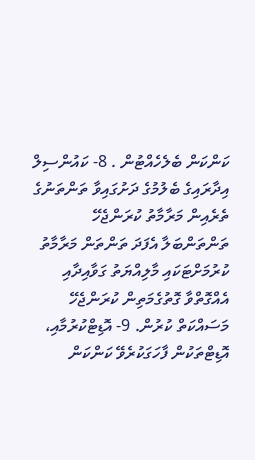ކަންކަން ބެލެހެއްޓުން . 8- ކައުންސިލް އިދާރައިގެ ބެލުމުގެ ދަށުގައިވާ ތަންތަނުގެ ތެރެއިން މަރާމާތު ކުރަންޖެހޭ ތަންތަންބަލާ އެފަދަ ތަންތަން މަރާމާތު ކުރުމަށްޓަކައި މާލިއްޔަތު ގަވާއިދާއި އެއްގޮތްވާ ގޮތުގެމަތިން ކުރަންޖެހޭ މަސައްކަތް ކުރުން. 9- އޮޑިޓްކުރުމާއި، އޮޑިޓްތަކުން ފާހަގަކުރެވޭ ކަންކަން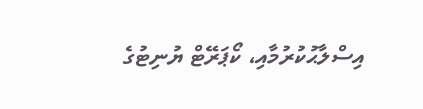އިސްލާޙުކުރުމާއި، ކޯޕަރޭޓް ޔުނިޓުގެ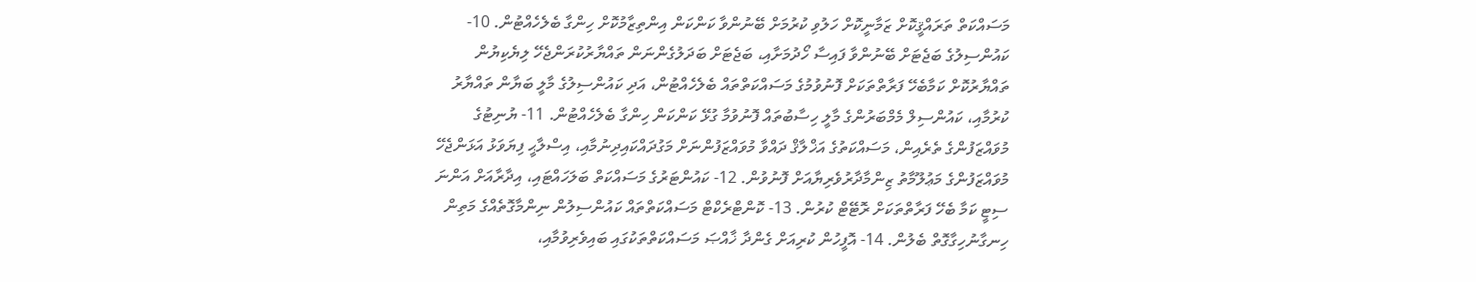މަސައްކަތް ތަރައްޤީކޮށް ޒަމާނީކޮށް ހަލުވި ކުރުމަށް ބޭނުންވާ ކަންކަން އިންތިޒާމުކޮށް ހިންގާ ބެލެހެއްޓުން. 10- ކައުންސިލުގެ ބަޖެޓަށް ބޭނުންވާ ފައިސާ ހޯދުމަށާއި، ބަޖެޓަށް ބަދަލުގެންނަން ތައްޔާރުކުރަންޖެހޭ ލިޔެކިޔުން ތައްޔާރުކޮށް ކަމާބެހޭ ފަރާތްތަކަށް ފޮނުވުމުގެ މަސައްކަތްތައް ބެލެހެއްޓުން، އަދި ކައުންސިލުގެ މާލީ ބަޔާން ތައްޔާރު ކުރުމާއި، ކައުންސިލް މެމްބަރުންގެ މާލީ ހިސާބުތައް ފޮނުވުމާ ގުޅޭ ކަންކަން ހިންގާ ބެލެހެއްޓުން. 11- ޔުނިޓުގެ މުވައްޒަފުންގެ ތެރެއިން، މަސައްކަތުގެ އަޚްލާޤް ދައްވާ މުވައްޒަފުންނަށް މަގުދައްކައިދިނުމާއި، އިސްލާޙީ ފިޔަވަޅު އަޅަންޖެހޭ މުވައްޒަފުންގެ މަޢުލޫމާތު ޒިންމާދާރުވެރިޔާއަށް ފޮނުވުން. 12- ކައުންޓަރުގެ މަސައްކަތް ބަލަހައްޓައި، އިދާރާއަށް އަންނަ ސިޓީ ކަމާ ބެހޭ ފަރާތްތަކަށް ރޮޓޭޓް ކުރުން. 13- ކޮންޓްރެކްޓް މަސައްކަތްތައް ކައުންސިލުން ނިންމާގޮތެއްގެ މަތިން ހިނގާނުހިގާގޮތް ބެލުން. 14- އޮފީހުން ކުރިއަށް ގެންދާ ޚާއްޞަ މަސައްކަތްތަކުގައި ބައިވެރިވުމާއި،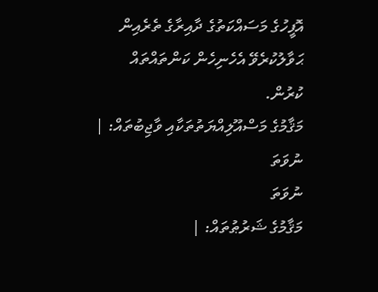އޮފީހުގެ މަސައްކަތުގެ ދާއިރާގެ ތެރެއިން ޙަވާލުކުރެވޭ އެހެނިހެން ކަންތައްތައް ކުރުން.
މަޤާމުގެ މަސްއޫލިއްޔަތުތަކާއި ވާޖިބުތައް: |
ނުވަތަ
ނުވަތަ
މަޤާމުގެ ޝަރުޠުތައް: |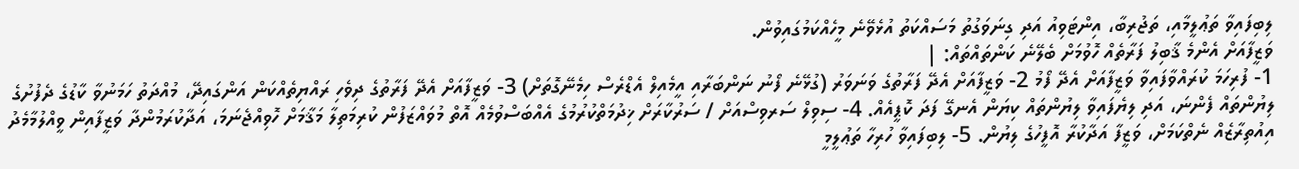ލިބިފައިވާ ތަޢުލީމާއި، ތަޖުރިބާ، އިންޓަވިއު އަދި ގިނަވަގުތު މަސައްކަތު އުޅެވޭނެ މީހެއްކަމުގައިވުން.
ވަޒީފާއަށް އެންމެ ޤާބިލު ފަރާތެއް ހޮވުމަށް ބެލޭނެ ކަންތައްތައް: |
1- ފުރިހަމަ ކުރައްވާފައިވާ ވަޒީފާއަށް އެދޭ ފޯމު 2- ވަޒީފާއަށް އެދޭ ފަރާތުގެ ވަނަވަރު (ގުޅޭނެ ފޯނު ނަންބަރާއި އީމެއިލް އެޑްރެސް ހިމެނޭގޮތަށް) 3- ވަޒީފާއަށް އެދޭ ފަރާތުގެ ދިވެހި ރައްޔިތެއްކަން އަންގައިދޭ، މުއްދަތު ހަމަނުވާ ކާޑުގެ ދެފުށުގެ ލިޔުންތައް ފެންނަ، އަދި ލިޔެފައިވާ ލިޔުންތައް ކިޔަން އެނގޭ ފަދަ ކޮޕީއެއް. 4- ސިވިލް ސަރވިސްއަށް / ސަރުކާރަށް ޚިދުމަތްކުރުމުގެ އެއްބަސްވުމެއް އޮތް މުވައްޒަފުން ކުރިމަތިލާ މަޤާމަށް ހޮވިއްޖެނަމަ، އަދާކުރަމުންދާ ވަޒީފާއިން ވީއްލުމާމެދު އިއުތިރާޒެއް ނެތްކަމަށް، ވަޒީފާ އަދާކުރާ އޮފީހުގެ ލިޔުން. 5- ލިބިފައިވާ ހުރިހާ ތަޢުލީމީ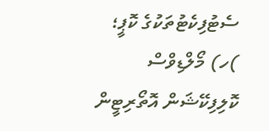ސެޓުފިކެޓުތަކުގެ ކޮޕީ؛ )ހ) މޯލްޑިވްސް ކޮލިފިކޭޝަން އޮތޯރިޓީން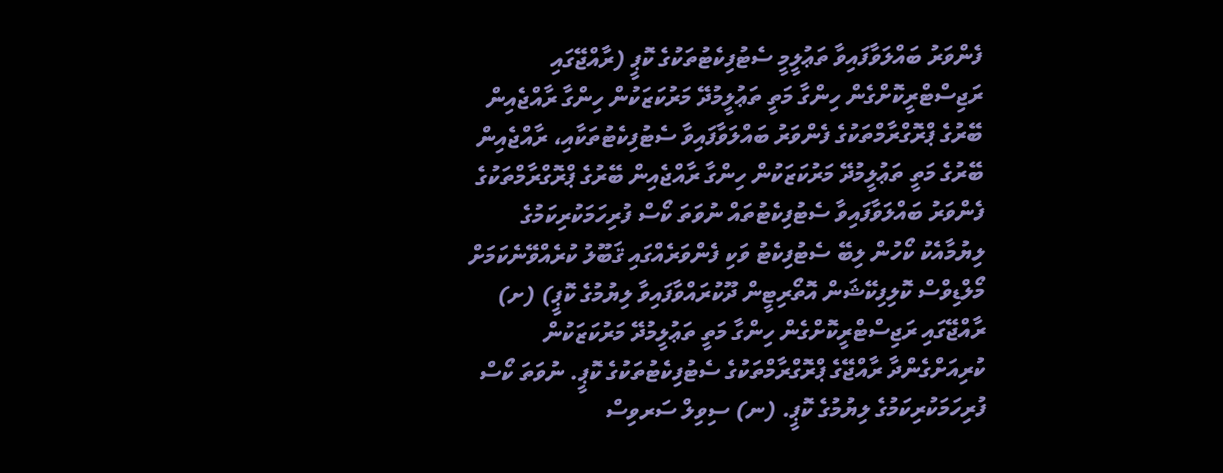ފެންވަރު ބައްލަވާފައިވާ ތަޢުލީމީ ސެޓުފިކެޓުތަކުގެ ކޮޕީ (ރާއްޖޭގައި ރަޖިސްޓްރީކޮށްގެން ހިންގާ މަތީ ތަޢުލީމުދޭ މަރުކަޒަކުން ހިންގާ ރާއްޖެއިން ބޭރުގެ ޕްރޮގްރާމްތަކުގެ ފެންވަރު ބައްލަވާފައިވާ ސެޓުފިކެޓުތަކާއި، ރާއްޖެއިން ބޭރުގެ މަތީ ތަޢުލީމުދޭ މަރުކަޒަކުން ހިންގާ ރާއްޖެއިން ބޭރުގެ ޕްރޮގްރާމްތަކުގެ ފެންވަރު ބައްލަވާފައިވާ ސެޓުފިކެޓުތައް ނުވަތަ ކޯސް ފުރިހަމަކުރިކަމުގެ ލިޔުމާއެކު ކޯހުން ލިބޭ ސެޓުފިކެޓު ވަކި ފެންވަރެއްގައި ޤަބޫލު ކުރެއްވޭނެކަމަށް މޯލްޑިވްސް ކޮލިފިކޭޝަން އޮތޯރިޓީން ދޫކުރައްވާފައިވާ ލިޔުމުގެ ކޮޕީ) (ށ) ރާއްޖޭގައި ރަޖިސްޓްރީކޮށްގެން ހިންގާ މަތީ ތަޢުލީމުދޭ މަރުކަޒަކުން ކުރިއަށްގެންދާ ރާއްޖޭގެ ޕްރޮގްރާމްތަކުގެ ސެޓުފިކެޓުތަކުގެ ކޮޕީ. ނުވަތަ ކޯސް ފުރިހަމަކުރިކަމުގެ ލިޔުމުގެ ކޮޕީ. (ނ) ސިވިލް ސަރވިސް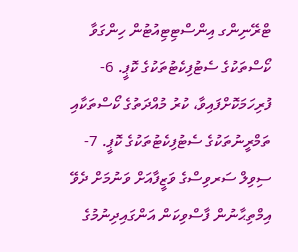ޓްރޭނިންގ އިންސްޓިޓިއުޓުން ހިންގަވާ ކޯސްތަކުގެ ސެޓުފިކެޓުތަކުގެ ކޮޕީ. 6- ފުރިހަމަކޮށްފައިވާ، ކުރު މުއްދަތުގެ ކޯސްތަކާއި ތަމްރީނުތަކުގެ ސެޓުފިކެޓުތަކުގެ ކޮޕީ. 7- ސިވިލް ސަރވިސްގެ ވަޒީފާއަށް ވަނުމަށް ދެވޭ އިމްތިޙާނުން ފާސްވިކަން އަންގައިދިނުމުގެ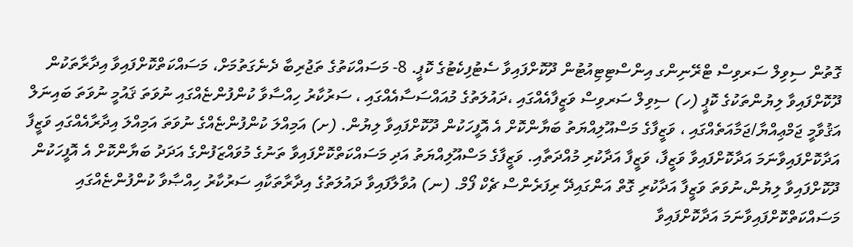ގޮތުން ސިވިލް ސަރވިސް ޓްރޭނިންގ އިންސްޓިޓިއުޓުން ދޫކޮށްފައިވާ ސެޓުފިކެޓުގެ ކޮޕީ. 8- މަސައްކަތުގެ ތަޖުރިބާ ދެނެގަތުމަށް، މަސައްކަތްކޮށްފައިވާ އިދާރާތަކުން ދޫކޮށްފައިވާ ލިޔުންތަކުގެ ކޮޕީ (ހ) ސިވިލް ސަރވިސް ވަޒީފާއެއްގައި ،ދައުލަތުގެ މުއައްސަސާއެއްގައި ، ސަރުކާރު ހިއްސާވާ ކުންފުންޏެއްގައި ނުވަތަ ޤައުމީ ނުވަތަ ބައިނަލް އަޤުވާމީ ޖަމްޢިއްޔާ/ޖަމާއަތެއްގައި ، ވަޒީފާގެ މަސްއޫލިއްޔަތު ބަޔާންކޮށް އެ އޮފީހަކުން ދޫކޮށްފައިވާ ލިޔުން. (ށ) އަމިއްލަ ކުންފުންޏެއްގެ ނުވަތަ އަމިއްލަ އިދާރާއެއްގައި ވަޒީފާ އަދާކޮށްފައިވާނަމަ އަދާކޮށްފައިވާ ވަޒީފާ، ވަޒީފާ އަދާކުރި މުއްދަތާއި. ވަޒީފާގެ މަސްއޫލިއްޔަތު އަދި މަސައްކަތްކޮށްފައިވާ ތަނުގެ މުވައްޒަފުންގެ އަދަދު ބަޔާންކޮށް އެ އޮފީހަކުން ދޫކޮށްފައިވާ ލިޔުން،ނުވަތަ ވަޒީފާ އަދާކުރި ގޮތް އަންގައިދޭ ރިފަރެންސް ޗެކް ފޯމް. (ނ) އުވާލާފައިވާ ދައުލަތުގެ އިދާރާތަކާއި ސަރުކާރު ހިއްޞާވާ ކުންފުންޏެއްގައި މަސައްކަތްކޮށްފައިވާނަމަ އަދާކޮށްފައިވާ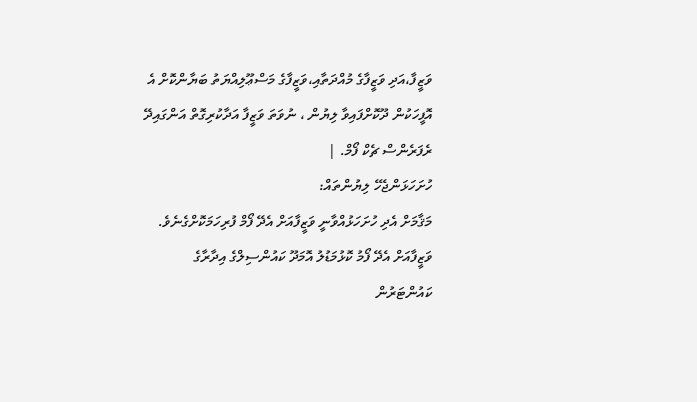ވަޒީފާ،އަދި ވަޒީފާގެ މުއްދަތާއި،ވަޒީފާގެ މަސްޢޫލިއްޔަތު ބަޔާންކޮށް އެ އޮފީހަކުން ދޫކޮށްފައިވާ ލިޔުން ، ނުވަތަ ވަޒީފާ އަދާކުރިގޮތް އަންގައިދޭ ރެފަރެންސް ޗެކް ފޯމް. |
ހުށަހަޅަންޖެހޭ ލިޔުންތައް:
މަޤާމަށް އެދި ހުށަހަޅުއްވާނީ ވަޒީފާއަށް އެދޭ ފޯމް ފުރިހަމަކޮށްގެނެވެ. ވަޒީފާއަށް އެދޭ ފޯމު ކޮޅުމަޑުލު އޮމަދޫ ކައުންސިލްގެ އިދާރާގެ ކައުންޓަރުން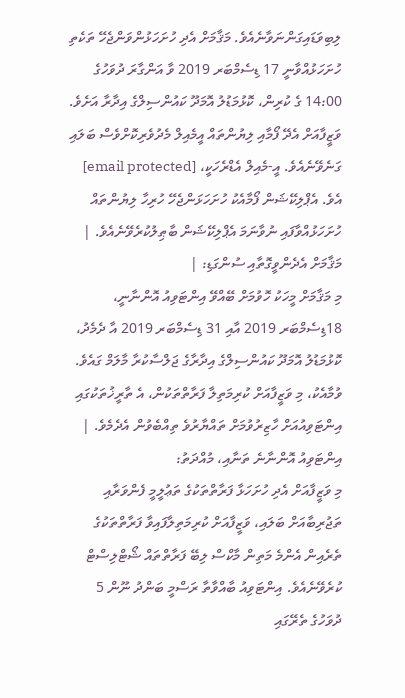ލިބިވަޑައިގަންނަވާނެއެވެ. މަޤާމަށް އެދި ހުށަހަޅުންވަންޖެހޭ ތަކެތި ހުށަހަޅުއްވާނީ 17 ޑިސެމްބަރ 2019 ވާ އަންގާރަ ދުވަހުގެ 14:00 ގެ ކުރިން، ކޮޅުމަޑުލު އޮމަދޫ ކައުންސިލްގެ އިދާރާ އަށެވެ. ވަޒީފާއަށް އެދޭ ފޯމާއި ލިޔުންތައް އީމެއިލް މެދުވެރިކޮށްވެސް ބަލައި ގަނެވޭނެއެވެ. އީ-މެއިލް އެޑްރެހަކީ، [email protected] އެވެ. އެޕްލިކޭޝަން ފޯމާއެކު ހުށަހަޅަންޖެހޭ ހުރިހާ ލިޔުންތައް ހުށަހަޅުއްވާފައި ނުވާނަމަ އެޕްލިކޭޝަން ބާޠިލުކުރެވޭނެއެވެ. |
މަޤާމަށް އެދެންވީގޮތާއި ސުންގަޑި: |
މި މަޤާމަށް މީހަކު ހޮވުމަށް ބޭއްވޭ އިންޓަވިއު އޮންނާނީ، 18ޑިސެމްބަރ 2019 އާއި 31 ޑިސެމްބަރ 2019 އާ ދެމެދު، ކޮޅުމަޑުލު އޮމަދޫ ކައުންސިލްގެ އިދާރާގެ ޖަލްސާކުރާ މާލަމް ގައެވެ. ވުމާއެކު، މި ވަޒީފާއަށް ކުރިމަތިލާ ފަރާތްތަކުން، އެ ތާރީޚުތަކުގައި އިންޓަވިއުއަށް ހާޒިރުވުމަށް ތައްޔާރުވެ ތިއްބެވުން އެދެމެވެ. |
އިންޓަވިއު އޮންނާނެ ތަނާއި، މުއްދަތު:
މި ވަޒީފާއަށް އެދި ހުށަހަޅާ ފަރާތްތަކުގެ ތަޢުލީމީ ފެންވަރާއި ތަޖުރިބާއަށް ބަލައި، ވަޒީފާއަށް ކުރިމަތިލާފައިވާ ފަރާތްތަކުގެ ތެރެއިން އެންމެ މަތިން މާކްސް ލިބޭ ފަރާތްތައް ޝޯޓްލިސްޓް ކުރެވޭނެއެވެ. އިންޓަވިއު ބާއްވާތާ ރަސްމީ ބަންދު ނޫން 5 ދުވަހުގެ ތެރޭގައި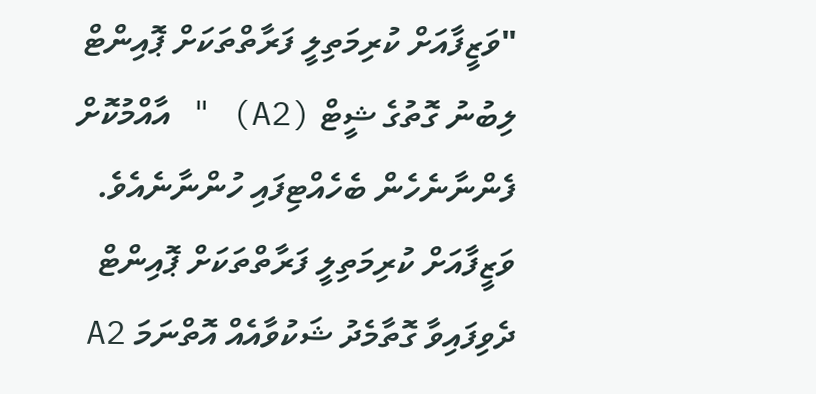"ވަޒީފާއަށް ކުރިމަތިލީ ފަރާތްތަކަށް ޕޮއިންޓް ލިބުނު ގޮތުގެ ޝީޓް (A2) " އާއްމުކޮށް ފެންނާނެހެން ބެހެއްޓިފައި ހުންނާނެއެވެ. ވަޒީފާއަށް ކުރިމަތިލީ ފަރާތްތަކަށް ޕޮއިންޓް ދެވިފައިވާ ގޮތާމެދު ޝަކުވާއެއް އޮތްނަމަ A2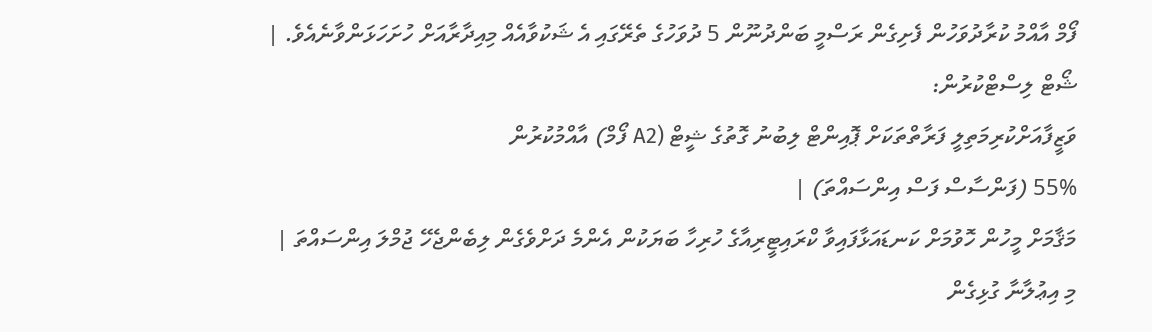ފޯމް އާއްމު ކުރާދުވަހުން ފެށިގެން ރަސްމީ ބަންދުނޫން 5 ދުވަހުގެ ތެރޭގައި އެ ޝަކުވާއެއް މިއިދާރާއަށް ހުށަހަޅަންވާނެއެވެ. |
ޝޯޓް ލިސްޓްކުރުން:
ވަޒީފާއަށްކުރިމަތިލީ ފަރާތްތަކަށް ޕޮއިންޓް ލިބުނު ގޮތުގެ ޝީޓް (A2 ފޯމް) އާއްމުކުރުން
55% (ފަންސާސް ފަސް އިންސައްތަ) |
މަޤާމަށް މީހުން ހޮވުމަށް ކަނޑައަޅާފައިވާ ކްރައިޓީރިއާގެ ހުރިހާ ބަޔަކުން އެންމެ ދަށްވެގެން ލިބެންޖެހޭ ޖުމްލަ އިންސައްތަ |
މި އިޢުލާނާ ގުޅިގެން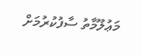މަޢުލޫމާތު ސާފުކުރުމަށް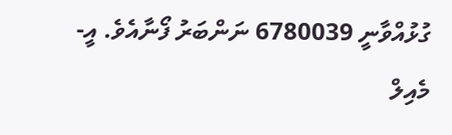ގުޅުއްވާނީ 6780039 ނަންބަރު ފޯނާއެވެ. އީ-މެއިލް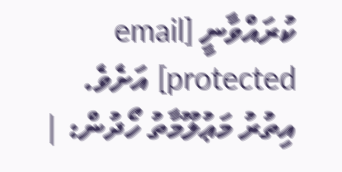ކުރައްވާނީ [email protected] އަށެވެ.
އިތުރު މަޢުލޫމާތު ހޯދުން: |